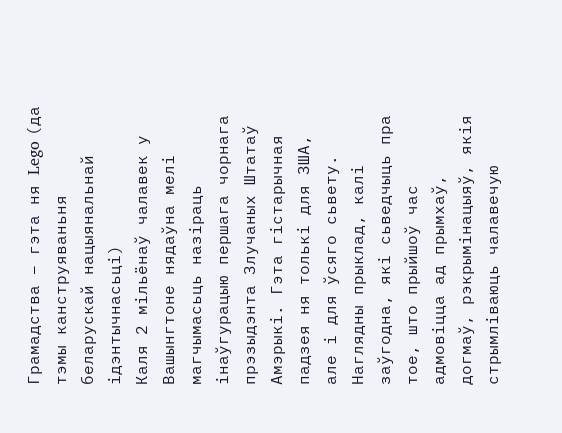Грамадства – гэта ня Lego (да тэмы канструяваньня беларускай нацыянальнай ідэнтычнасьці)
Каля 2 мільёнаў чалавек у Вашынгтоне нядаўна мелі магчымасьць назіраць інаўгурацыю першага чорнага прэзыдэнта Злучаных Штатаў Амэрыкі. Гэта гістарычная падзея ня толькі для ЗША, але і для ўсяго сьвету. Наглядны прыклад, калі заўгодна, які сьведчыць пра тое, што прыйшоў час адмовіцца ад прымхаў, догмаў, рэкрымінацыяў, якія стрымліваюць чалавечую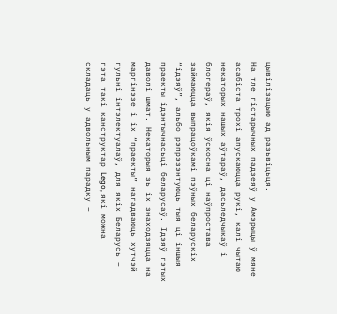цывілізацыю ад разьвіцьця.
На тле гістарычных падзеяў у Амэрыцы ў мяне асабіста трохі апускаюцца рукі, калі чытаю некаторых нашых аўтараў, дасьледчыкаў і блогераў, якія ўскосна ці наўпростава займаюцца выпрацоўкамі пэўных беларускіх “ідэяў”, альбо рэпрэзэнтуюць тыя ці іншыя праекты ідэнтычнасьці беларусаў. Ідэяў гэтых даволі шмат. Некаторыя зь іх знаходзяцца на маргінэзе і іх “праекты” нагадваюць хутчэй гульні інтэлектуалаў, для якіх Беларусь – гэта такі канструктар Lego, які можна складаць у адвольным парадку –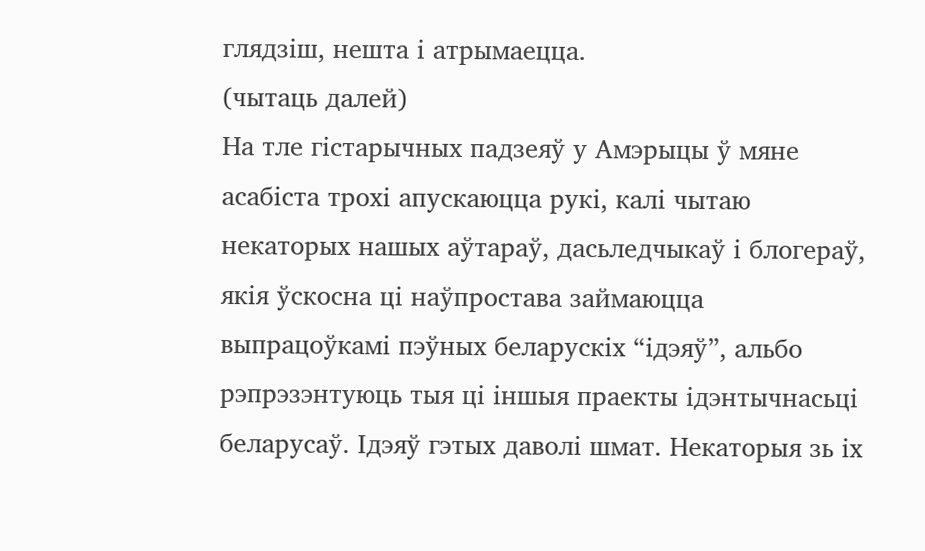глядзіш, нешта і атрымаецца.
(чытаць далей)
На тле гістарычных падзеяў у Амэрыцы ў мяне асабіста трохі апускаюцца рукі, калі чытаю некаторых нашых аўтараў, дасьледчыкаў і блогераў, якія ўскосна ці наўпростава займаюцца выпрацоўкамі пэўных беларускіх “ідэяў”, альбо рэпрэзэнтуюць тыя ці іншыя праекты ідэнтычнасьці беларусаў. Ідэяў гэтых даволі шмат. Некаторыя зь іх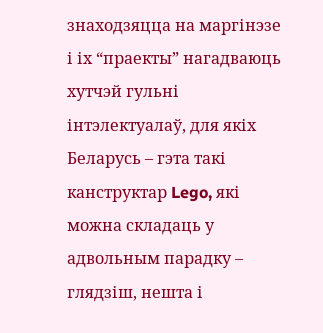знаходзяцца на маргінэзе і іх “праекты” нагадваюць хутчэй гульні інтэлектуалаў, для якіх Беларусь – гэта такі канструктар Lego, які можна складаць у адвольным парадку – глядзіш, нешта і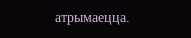атрымаецца.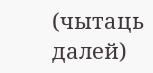(чытаць далей)